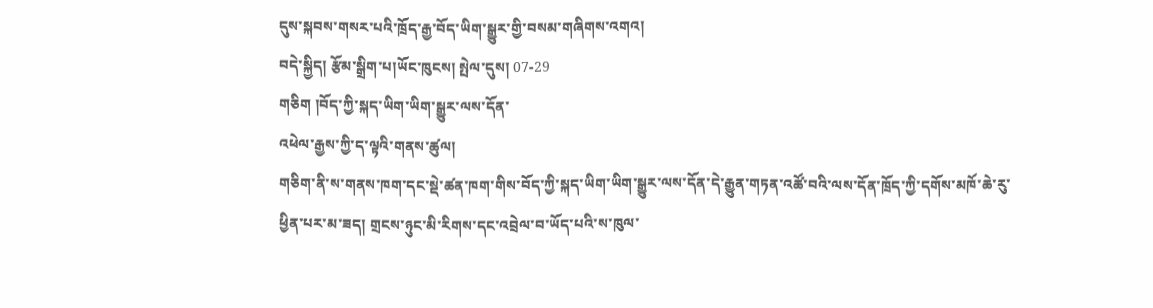དུས་སྐབས་གསར་པའི་ཁྲོད་རྒྱ་བོད་ཡིག་སྒྱུར་གྱི་བསམ་གཞིགས་འགའ།
བདེ་སྐྱིད། རྩོམ་སྒྲིག་པ།ཡོང་ཁུངས། སྤེལ་དུས། 07-29
གཅིག །བོད་ཀྱི་སྐད་ཡིག་ཡིག་སྒྱུར་ལས་དོན་
འཕེལ་རྒྱས་ཀྱི་ད་ལྟའི་གནས་ཚུལ།
གཅིག་ནི་ས་གནས་ཁག་དང་སྡེ་ཚན་ཁག་གིས་བོད་ཀྱི་སྐད་ཡིག་ཡིག་སྒྱུར་ལས་དོན་དེ་རྒྱུན་གཏན་འཚོ་བའི་ལས་དོན་ཁྲོད་ཀྱི་དགོས་མཁོ་ཆེ་རུ་ཕྱིན་པར་མ་ཟད། གྲངས་ཉུང་མི་རིགས་དང་འབྲེལ་བ་ཡོད་པའི་ས་ཁུལ་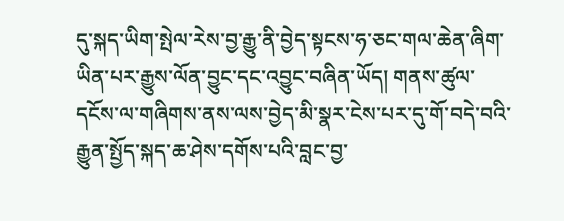དུ་སྐད་ཡིག་སྤེལ་རེས་བྱ་རྒྱུ་ནི་བྱེད་སྟངས་ཧ་ཅང་གལ་ཆེན་ཞིག་ཡིན་པར་རྒྱུས་ལོན་བྱུང་དང་འབྱུང་བཞིན་ཡོད། གནས་ཚུལ་དངོས་ལ་གཞིགས་ནས་ལས་བྱེད་མི་སྣར་ངེས་པར་དུ་གོ་བདེ་བའི་རྒྱུན་སྤྱོད་སྐད་ཆ་ཤེས་དགོས་པའི་བླང་བྱ་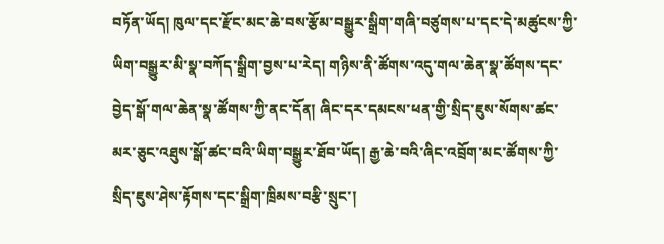བཏོན་ཡོད། ཁུལ་དང་རྫོང་མང་ཆེ་བས་རྩོམ་བསྒྱུར་སྒྲིག་གཞི་བཙུགས་པ་དང་དེ་མཚུངས་ཀྱི་ཡིག་བསྒྱུར་མི་སྣ་བཀོད་སྒྲིག་བྱས་པ་རེད། གཉིས་ནི་ཚོགས་འདུ་གལ་ཆེན་སྣ་ཚོགས་དང་བྱེད་སྒོ་གལ་ཆེན་སྣ་ཚོགས་ཀྱི་ནང་དོན། ཞིང་དར་དམངས་ཕན་གྱི་སྲིད་ཇུས་སོགས་ཚང་མར་ཅུང་འཐུས་སྒོ་ཚང་བའི་ཡིག་བསྒྱུར་ཐོབ་ཡོད། རྒྱ་ཆེ་བའི་ཞིང་འབྲོག་མང་ཚོགས་ཀྱི་སྲིད་ཇུས་ཤེས་རྟོགས་དང་སྒྲིག་ཁྲིམས་བརྩི་སྲུང་།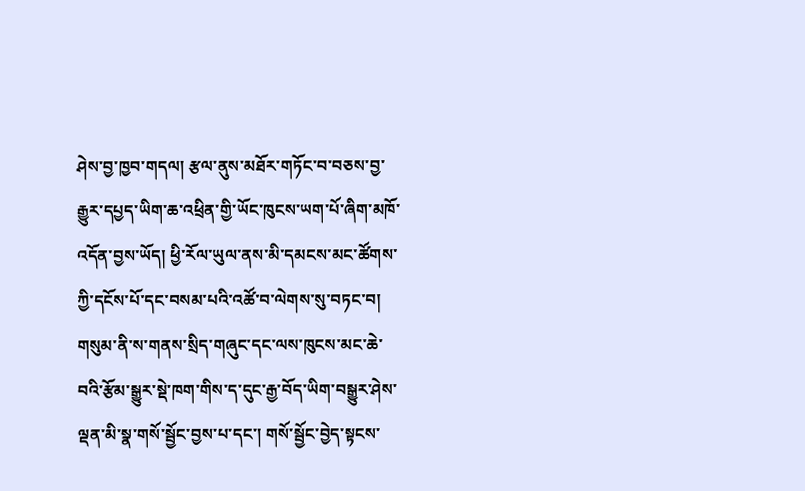ཤེས་བྱ་ཁྱབ་གདལ། རྩལ་ནུས་མཐོར་གཏོང་བ་བཅས་བྱ་རྒྱུར་དཔྱད་ཡིག་ཆ་འཕྲིན་གྱི་ཡོང་ཁུངས་ཡག་པོ་ཞིག་མཁོ་འདོན་བྱས་ཡོད། ཕྱི་རོལ་ཡུལ་ནས་མི་དམངས་མང་ཚོགས་ཀྱི་དངོས་པོ་དང་བསམ་པའི་འཚོ་བ་ལེགས་སུ་བཏང་བ། གསུམ་ནི་ས་གནས་སྲིད་གཞུང་དང་ལས་ཁུངས་མང་ཆེ་བའི་རྩོམ་སྒྱུར་སྡེ་ཁག་གིས་ད་དུང་རྒྱ་བོད་ཡིག་བསྒྱུར་ཤེས་ལྡན་མི་སྣ་གསོ་སྦྱོང་བྱས་པ་དང་། གསོ་སྦྱོང་བྱེད་སྟངས་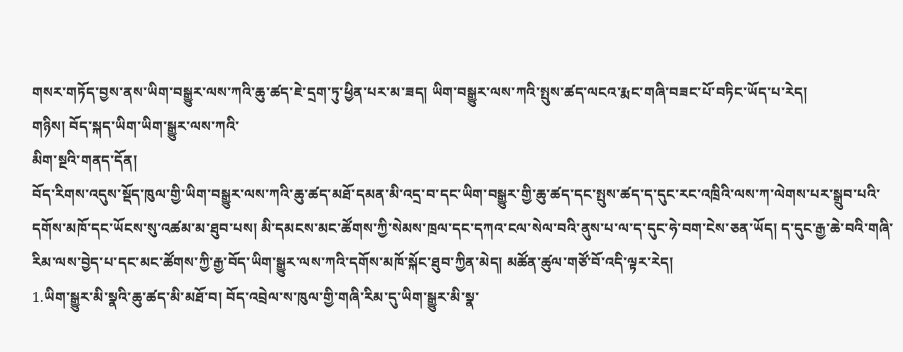གསར་གཏོད་བྱས་ནས་ཡིག་བསྒྱུར་ལས་ཀའི་ཆུ་ཚད་ཇེ་དྲག་ཏུ་ཕྱིན་པར་མ་ཟད། ཡིག་བསྒྱུར་ལས་ཀའི་སྤུས་ཚད་ལངའ་རྨང་གཞི་བཟང་པོ་བཏིང་ཡོད་པ་རེད།
གཉིས། བོད་སྐད་ཡིག་ཡིག་སྒྱུར་ལས་ཀའི་
མིག་སྔའི་གནད་དོན།
བོད་རིགས་འདུས་སྡོད་ཁུལ་གྱི་ཡིག་བསྒྱུར་ལས་ཀའི་ཆུ་ཚད་མཐོ་དམན་མི་འདྲ་བ་དང་ཡིག་བསྒྱུར་གྱི་ཆུ་ཚད་དང་སྤུས་ཚད་ད་དུང་རང་འཁྲིའི་ལས་ཀ་ལེགས་པར་སྒྲུབ་པའི་དགོས་མཁོ་དང་ཡོངས་སུ་འཚམ་མ་ཐུབ་པས། མི་དམངས་མང་ཚོགས་ཀྱི་སེམས་ཁྲལ་དང་དཀའ་ངལ་སེལ་བའི་ནུས་པ་ལ་ད་དུང་ཧེ་བག་ངེས་ཅན་ཡོད། ད་དུང་རྒྱ་ཆེ་བའི་གཞི་རིམ་ལས་བྱེད་པ་དང་མང་ཚོགས་ཀྱི་རྒྱ་བོད་ཡིག་སྒྱུར་ལས་ཀའི་དགོས་མཁོ་སྐོང་ཐུབ་ཀྱིན་མེད། མཚོན་ཚུལ་གཙོ་བོ་འདི་ལྟར་རེད།
1.ཡིག་སྒྱུར་མི་སྣའི་ཆུ་ཚད་མི་མཐོ་བ། བོད་འབྲེལ་ས་ཁུལ་གྱི་གཞི་རིམ་དུ་ཡིག་སྒྱུར་མི་སྣ་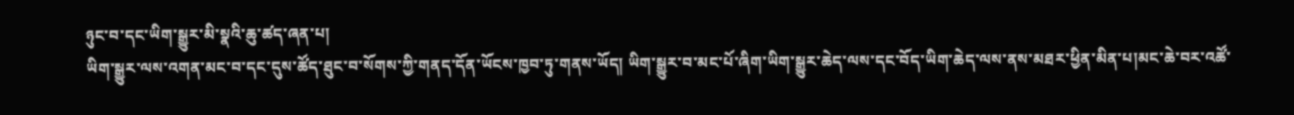ཉུང་བ་དང་ཡིག་སྒྱུར་མི་སྣའི་ཆུ་ཚད་ཞན་པ།
ཡིག་སྒྱུར་ལས་འགན་མང་བ་དང་དུས་ཚོད་ཐུང་བ་སོགས་ཀྱི་གནད་དོན་ཡོངས་ཁྱབ་ཏུ་གནས་ཡོད། ཡིག་སྒྱུར་བ་མང་པོ་ཞིག་ཡིག་སྒྱུར་ཆེད་ལས་དང་བོད་ཡིག་ཆེད་ལས་ནས་མཐར་ཕྱིན་མིན་པ།མང་ཆེ་བར་འཚོ་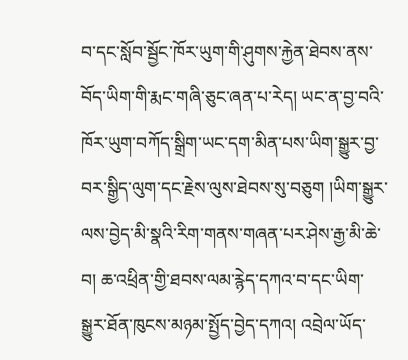བ་དང་སློབ་སྦྱོང་ཁོར་ཡུག་གི་ཤུགས་རྐྱེན་ཐེབས་ནས་བོད་ཡིག་གི་རྨང་གཞི་ཅུང་ཞན་པ་རེད། ཡང་ན་བྱ་བའི་ཁོར་ཡུག་བཀོད་སྒྲིག་ཡང་དག་མིན་པས་ཡིག་སྒྱུར་བྱ་བར་སྒྱིད་ལུག་དང་རྗེས་ལུས་ཐེབས་སུ་བཅུག །ཡིག་སྒྱུར་ལས་བྱེད་མི་སྣའི་རིག་གནས་གཞན་པར་ཤེས་རྒྱ་མི་ཆེ་བ། ཆ་འཕྲིན་གྱི་ཐབས་ལམ་རྙེད་དཀའ་བ་དང་ཡིག་སྒྱུར་ཐོན་ཁུངས་མཉམ་སྤྱོད་བྱེད་དཀའ། འབྲེལ་ཡོད་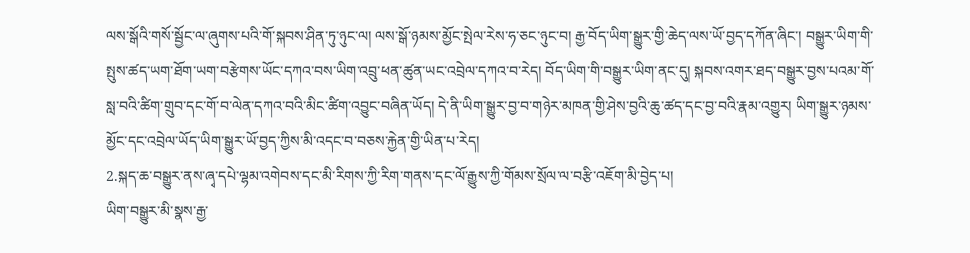ལས་སྒོའི་གསོ་སྦྱོང་ལ་ཞུགས་པའི་གོ་སྐབས་ཤིན་ཏུ་ཉུང་ལ། ལས་སྒོ་ཉམས་མྱོང་སྤེལ་རེས་ཧ་ཅང་ཉུང་བ། རྒྱ་བོད་ཡིག་སྒྱུར་གྱི་ཆེད་ལས་ཡོ་བྱད་དཀོན་ཞིང་། བསྒྱུར་ཡིག་གི་སྤུས་ཚད་ཡག་ཐོག་ཡག་བརྩེགས་ཡོང་དཀའ་བས་ཡིག་འབྲུ་ཕན་ཚུན་ཡང་འབྲེལ་དཀའ་བ་རེད། བོད་ཡིག་གི་བསྒྱུར་ཡིག་ནང་དུ། སྐབས་འགར་ཐད་བསྒྱུར་བྱས་པའམ་གོ་སླ་བའི་ཚིག་གྲུབ་དང་གོ་བ་ལེན་དཀའ་བའི་མིང་ཚིག་འབྱུང་བཞིན་ཡོད། དེ་ནི་ཡིག་སྒྱུར་བྱ་བ་གཉེར་མཁན་གྱི་ཤེས་བྱའི་ཆུ་ཚད་དང་བྱ་བའི་རྣམ་འགྱུར། ཡིག་སྒྱུར་ཉམས་མྱོང་དང་འབྲེལ་ཡོད་ཡིག་སྒྱུར་ཡོ་བྱད་ཀྱིས་མི་འདང་བ་བཅས་རྐྱེན་གྱི་ཡིན་པ་རེད།
2.སྐད་ཆ་བསྒྱུར་ནས་ཞྭ་དཔེ་ལྷམ་འགེབས་དང་མི་རིགས་ཀྱི་རིག་གནས་དང་ལོ་རྒྱུས་ཀྱི་གོམས་སྲོལ་ལ་བརྩི་འཇོག་མི་བྱེད་པ།
ཡིག་བསྒྱུར་མི་སྣས་རྒྱ་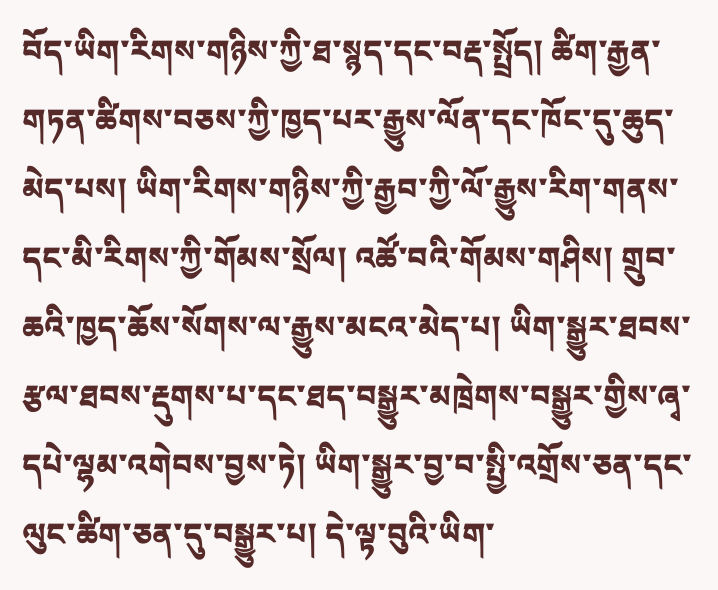བོད་ཡིག་རིགས་གཉིས་ཀྱི་ཐ་སྙད་དང་བརྡ་སྤྲོད། ཚིག་རྒྱན་གཏན་ཚིགས་བཅས་ཀྱི་ཁྱད་པར་རྒྱུས་ལོན་དང་ཁོང་དུ་ཆུད་མེད་པས། ཡིག་རིགས་གཉིས་ཀྱི་རྒྱབ་ཀྱི་ལོ་རྒྱུས་རིག་གནས་དང་མི་རིགས་ཀྱི་གོམས་སྲོལ། འཚོ་བའི་གོམས་གཤིས། གྲུབ་ཆའི་ཁྱད་ཆོས་སོགས་ལ་རྒྱུས་མངའ་མེད་པ། ཡིག་སྒྱུར་ཐབས་རྩལ་ཐབས་རྡུགས་པ་དང་ཐད་བསྒྱུར་མཁྲེགས་བསྒྱུར་གྱིས་ཞྭ་དཔེ་ལྷམ་འགེབས་བྱས་ཏེ། ཡིག་སྒྱུར་བྱ་བ་སྤྱི་འགྲོས་ཅན་དང་ལུང་ཚིག་ཅན་དུ་བསྒྱུར་པ། དེ་ལྟ་བུའི་ཡིག་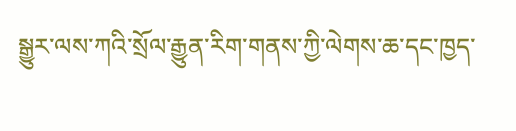སྒྱུར་ལས་ཀའི་སྲོལ་རྒྱུན་རིག་གནས་ཀྱི་ལེགས་ཆ་དང་ཁྱད་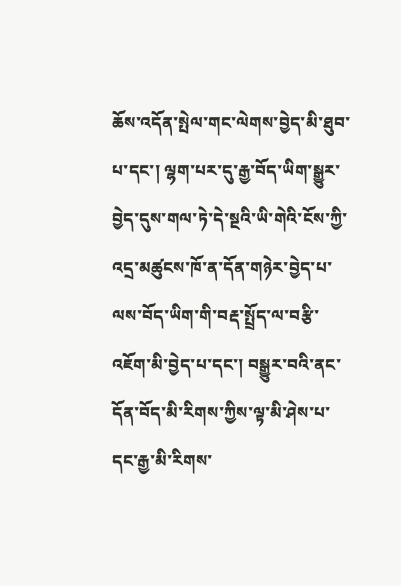ཆོས་འདོན་སྤེལ་གང་ལེགས་བྱེད་མི་ཐུབ་པ་དང་། ལྷག་པར་དུ་རྒྱ་བོད་ཡིག་སྒྱུར་བྱེད་དུས་གལ་ཏེ་དེ་སྔའི་ཡི་གེའི་ངོས་ཀྱི་འདྲ་མཚུངས་ཁོ་ན་དོན་གཉེར་བྱེད་པ་ལས་བོད་ཡིག་གི་བརྡ་སྤྲོད་ལ་བརྩི་འཇོག་མི་བྱེད་པ་དང་། བསྒྱུར་བའི་ནང་དོན་བོད་མི་རིགས་ཀྱིས་ལྟ་མི་ཤེས་པ་དང་རྒྱ་མི་རིགས་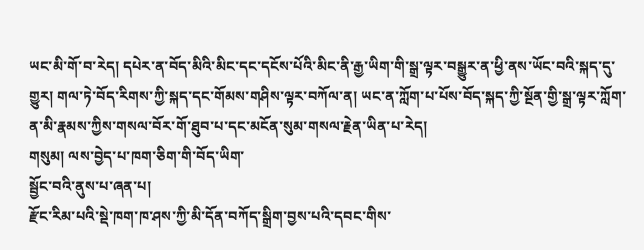ཡང་མི་གོ་བ་རེད། དཔེར་ན་བོད་མིའི་མིང་དང་དངོས་པོའི་མིང་ནི་རྒྱ་ཡིག་གི་སྒྲ་ལྟར་བསྒྱུར་ན་ཕྱི་ནས་ཡོང་བའི་སྐད་དུ་གྱུར། གལ་ཏེ་བོད་རིགས་ཀྱི་སྐད་དང་གོམས་གཤིས་ལྟར་བཀོལ་ན། ཡང་ན་ཀློག་པ་པོས་བོད་སྐད་ཀྱི་སྔོན་གྱི་སྒྲ་ལྟར་ཀློག་ན་མི་རྣམས་ཀྱིས་གསལ་བོར་གོ་ཐུབ་པ་དང་མངོན་སུམ་གསལ་རྗེན་ཡིན་པ་རེད།
གསུམ། ལས་བྱེད་པ་ཁག་ཅིག་གི་བོད་ཡིག་
སྦྱོང་བའི་ནུས་པ་ཞན་པ།
རྫོང་རིམ་པའི་སྡེ་ཁག་ཁ་ཤས་ཀྱི་མི་དོན་བཀོད་སྒྲིག་བྱས་པའི་དབང་གིས་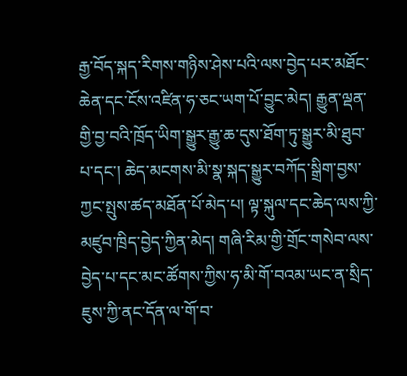རྒྱ་བོད་སྐད་རིགས་གཉིས་ཤེས་པའི་ལས་བྱེད་པར་མཐོང་ཆེན་དང་ངོས་འཛིན་ཧ་ཅང་ཡག་པོ་བྱུང་མེད། རྒྱུན་ལྡན་གྱི་བྱ་བའི་ཁྲོད་ཡིག་སྒྱུར་རྒྱུ་ཆ་དུས་ཐོག་ཏུ་སྒྱུར་མི་ཐུབ་པ་དང་། ཆེད་མངགས་མི་སྣ་སྐད་སྒྱུར་བཀོད་སྒྲིག་བྱས་ཀྱང་སྤུས་ཚད་མཐོན་པོ་མེད་པ། ལྟ་སྐུལ་དང་ཆེད་ལས་ཀྱི་མཛུབ་ཁྲིད་བྱེད་ཀྱིན་མེད། གཞི་རིམ་གྱི་གྲོང་གསེབ་ལས་བྱེད་པ་དང་མང་ཚོགས་ཀྱིས་ཧ་མི་གོ་བའམ་ཡང་ན་སྲིད་ཇུས་ཀྱི་ནང་དོན་ལ་གོ་བ་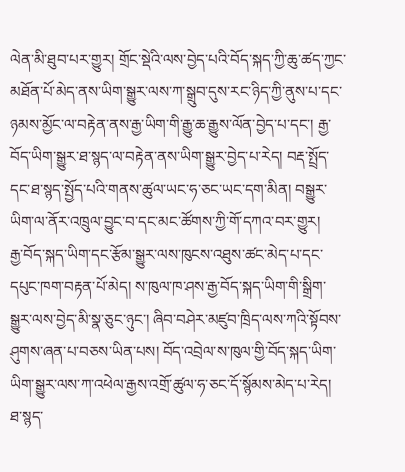ལེན་མི་ཐུབ་པར་གྱུར། གྲོང་སྡེའི་ལས་བྱེད་པའི་བོད་སྐད་ཀྱི་ཆུ་ཚད་ཀྱང་མཐོན་པོ་མེད་ནས་ཡིག་སྒྱུར་ལས་ཀ་སྒྲུབ་དུས་རང་ཉིད་ཀྱི་ནུས་པ་དང་ཉམས་མྱོང་ལ་བརྟེན་ནས་རྒྱ་ཡིག་གི་རྒྱུ་ཆ་རྒྱུས་ལོན་བྱེད་པ་དང་། རྒྱ་བོད་ཡིག་སྒྱུར་ཐ་སྙད་ལ་བརྟེན་ནས་ཡིག་སྒྱུར་བྱེད་པ་རེད། བརྡ་སྤྲོད་དང་ཐ་སྙད་སྤྱོད་པའི་གནས་ཚུལ་ཡང་ཧ་ཅང་ཡང་དག་མིན། བསྒྱུར་ཡིག་ལ་ནོར་འཁྲུལ་བྱུང་བ་དང་མང་ཚོགས་ཀྱི་གོ་དཀའ་བར་གྱུར།
རྒྱ་བོད་སྐད་ཡིག་དང་རྩོམ་སྒྱུར་ལས་ཁུངས་འཐུས་ཚང་མེད་པ་དང་དཔུང་ཁག་བརྟན་པོ་མེད། ས་ཁུལ་ཁ་ཤས་རྒྱ་བོད་སྐད་ཡིག་གི་སྒྲིག་སྒྱུར་ལས་བྱེད་མི་སྣ་ཅུང་ཉུང་། ཞིབ་བཤེར་མཛུབ་ཁྲིད་ལས་ཀའི་སྟོབས་ཤུགས་ཞན་པ་བཅས་ཡིན་པས། བོད་འབྲེལ་ས་ཁུལ་གྱི་བོད་སྐད་ཡིག་ཡིག་སྒྱུར་ལས་ཀ་འཕེལ་རྒྱས་འགྲོ་ཚུལ་ཧ་ཅང་དོ་སྙོམས་མེད་པ་རེད།
ཐ་སྙད་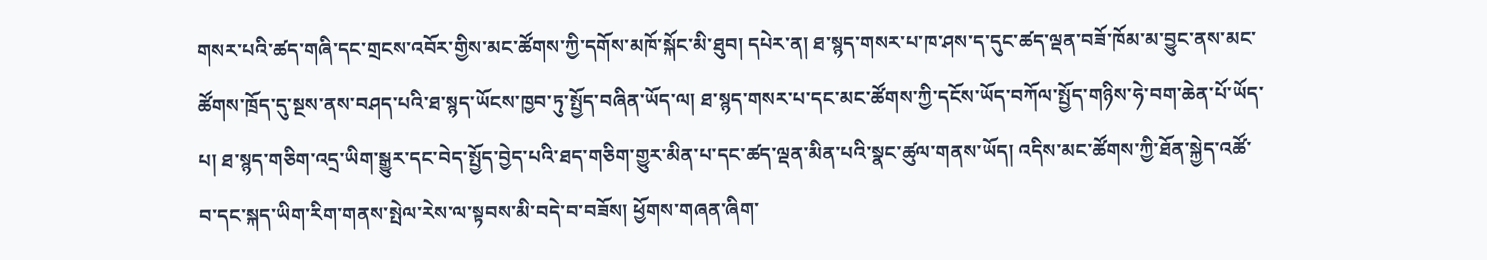གསར་པའི་ཚད་གཞི་དང་གྲངས་འབོར་གྱིས་མང་ཚོགས་ཀྱི་དགོས་མཁོ་སྐོང་མི་ཐུབ། དཔེར་ན། ཐ་སྙད་གསར་པ་ཁ་ཤས་ད་དུང་ཚད་ལྡན་བཟོ་ཁོམ་མ་བྱུང་ནས་མང་ཚོགས་ཁྲོད་དུ་སྔས་ནས་བཤད་པའི་ཐ་སྙད་ཡོངས་ཁྱབ་ཏུ་སྤྱོད་བཞིན་ཡོད་ལ། ཐ་སྙད་གསར་པ་དང་མང་ཚོགས་ཀྱི་དངོས་ཡོད་བཀོལ་སྤྱོད་གཉིས་ཧེ་བག་ཆེན་པོ་ཡོད་པ། ཐ་སྙད་གཅིག་འདྲ་ཡིག་སྒྱུར་དང་བེད་སྤྱོད་བྱེད་པའི་ཐད་གཅིག་གྱུར་མིན་པ་དང་ཚད་ལྡན་མིན་པའི་སྣང་ཚུལ་གནས་ཡོད། འདིས་མང་ཚོགས་ཀྱི་ཐོན་སྐྱེད་འཚོ་བ་དང་སྐད་ཡིག་རིག་གནས་སྤེལ་རེས་ལ་སྟབས་མི་བདེ་བ་བཟོས། ཕྱོགས་གཞན་ཞིག་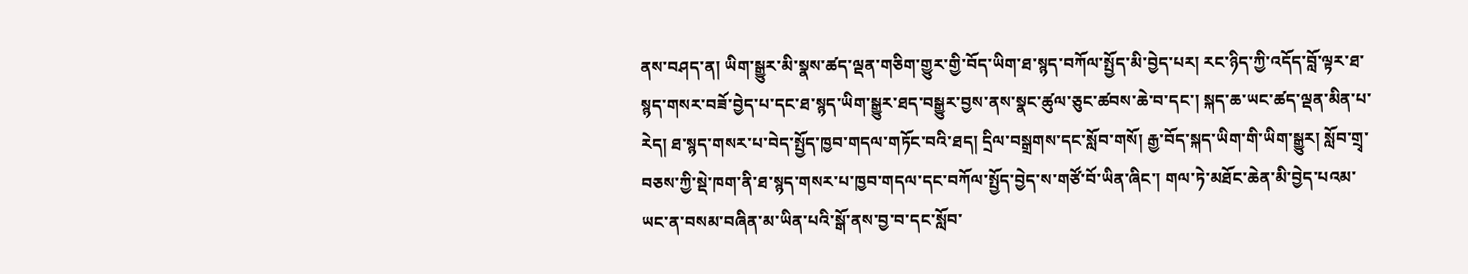ནས་བཤད་ན། ཡིག་སྒྱུར་མི་སྣས་ཚད་ལྡན་གཅིག་གྱུར་གྱི་བོད་ཡིག་ཐ་སྙད་བཀོལ་སྤྱོད་མི་བྱེད་པར། རང་ཉིད་ཀྱི་འདོད་བློ་ལྟར་ཐ་སྙད་གསར་བཟོ་བྱེད་པ་དང་ཐ་སྙད་ཡིག་སྒྱུར་ཐད་བསྒྱུར་བྱས་ནས་སྣང་ཚུལ་ཅུང་ཚབས་ཆེ་བ་དང་། སྐད་ཆ་ཡང་ཚད་ལྡན་མིན་པ་རེད། ཐ་སྙད་གསར་པ་བེད་སྤྱོད་ཁྱབ་གདལ་གཏོང་བའི་ཐད། དྲིལ་བསྒྲགས་དང་སློབ་གསོ། རྒྱ་བོད་སྐད་ཡིག་གི་ཡིག་སྒྱུར། སློབ་གྲྭ་བཅས་ཀྱི་སྡེ་ཁག་ནི་ཐ་སྙད་གསར་པ་ཁྱབ་གདལ་དང་བཀོལ་སྤྱོད་བྱེད་ས་གཙོ་བོ་ཡིན་ཞིང་། གལ་ཏེ་མཐོང་ཆེན་མི་བྱེད་པའམ་ཡང་ན་བསམ་བཞིན་མ་ཡིན་པའི་སྒོ་ནས་བྱ་བ་དང་སློབ་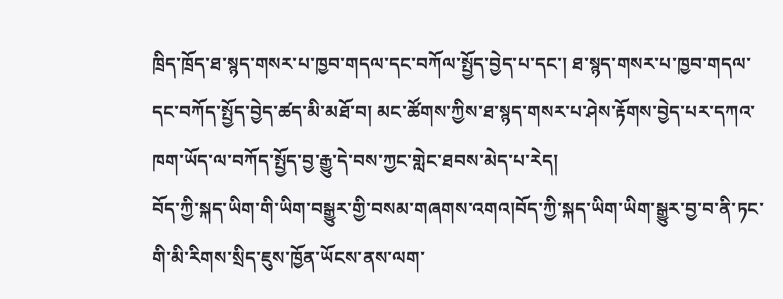ཁྲིད་ཁྲོད་ཐ་སྙད་གསར་པ་ཁྱབ་གདལ་དང་བཀོལ་སྤྱོད་བྱེད་པ་དང་། ཐ་སྙད་གསར་པ་ཁྱབ་གདལ་དང་བཀོད་སྤྱོད་བྱེད་ཚད་མི་མཐོ་བ། མང་ཚོགས་ཀྱིས་ཐ་སྙད་གསར་པ་ཤེས་རྟོགས་བྱེད་པར་དཀའ་ཁག་ཡོད་ལ་བཀོད་སྤྱོད་བྱ་རྒྱུ་དེ་བས་ཀྱང་གླེང་ཐབས་མེད་པ་རེད།
བོད་ཀྱི་སྐད་ཡིག་གི་ཡིག་བསྒྱུར་གྱི་བསམ་གཞགས་འགའ།བོད་ཀྱི་སྐད་ཡིག་ཡིག་སྒྱུར་བྱ་བ་ནི་ཏང་གི་མི་རིགས་སྲིད་ཇུས་ཁྱོན་ཡོངས་ནས་ལག་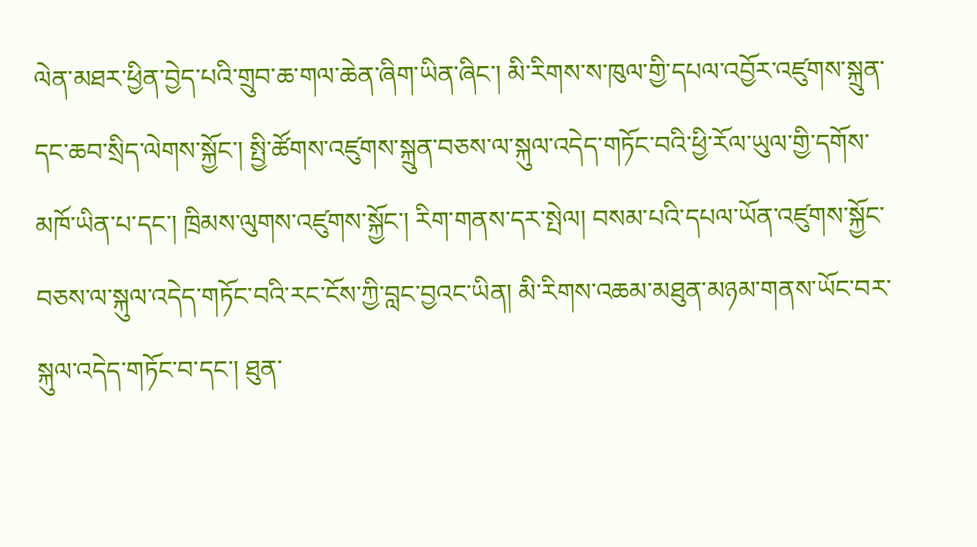ལེན་མཐར་ཕྱིན་བྱེད་པའི་གྲུབ་ཆ་གལ་ཆེན་ཞིག་ཡིན་ཞིང་། མི་རིགས་ས་ཁུལ་གྱི་དཔལ་འབྱོར་འཛུགས་སྐྲུན་དང་ཆབ་སྲིད་ལེགས་སྐྱོང་། སྤྱི་ཚོགས་འཛུགས་སྐྲུན་བཅས་ལ་སྐུལ་འདེད་གཏོང་བའི་ཕྱི་རོལ་ཡུལ་གྱི་དགོས་མཁོ་ཡིན་པ་དང་། ཁྲིམས་ལུགས་འཛུགས་སྐྱོང་། རིག་གནས་དར་སྤེལ། བསམ་པའི་དཔལ་ཡོན་འཛུགས་སྐྱོང་བཅས་ལ་སྐུལ་འདེད་གཏོང་བའི་རང་ངོས་ཀྱི་བླང་བྱའང་ཡིན། མི་རིགས་འཆམ་མཐུན་མཉམ་གནས་ཡོང་བར་སྐུལ་འདེད་གཏོང་བ་དང་། ཐུན་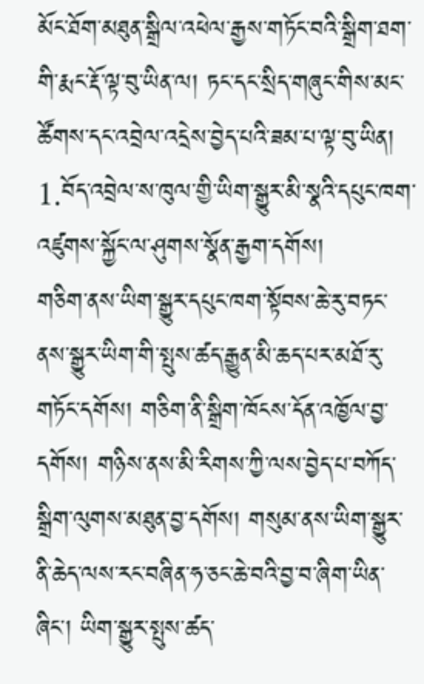མོང་ཐོག་མཐུན་སྒྲིལ་འཕེལ་རྒྱས་གཏོང་བའི་སྒྲིག་ཐག་གི་རྨང་རྡོ་ལྟ་བུ་ཡིན་ལ། ཏང་དང་སྲིད་གཞུང་གིས་མང་ཚོགས་དང་འབྲེལ་འདྲེས་བྱེད་པའི་ཟམ་པ་ལྟ་བུ་ཡིན།
1.བོད་འབྲེལ་ས་ཁུལ་གྱི་ཡིག་སྒྱུར་མི་སྣའི་དཔུང་ཁག་འཛུགས་སྐྱོང་ལ་ཤུགས་སྣོན་རྒྱག་དགོས།
གཅིག་ནས་ཡིག་སྒྱུར་དཔུང་ཁག་སྟོབས་ཆེ་རུ་བཏང་ནས་སྒྱུར་ཡིག་གི་སྤུས་ཚད་རྒྱུན་མི་ཆད་པར་མཐོ་རུ་གཏོང་དགོས། གཅིག་ནི་སྒྲིག་ཁོངས་དོན་འཁྱོལ་བྱ་དགོས། གཉིས་ནས་མི་རིགས་ཀྱི་ལས་བྱེད་པ་བཀོད་སྒྲིག་ལུགས་མཐུན་བྱ་དགོས། གསུམ་ནས་ཡིག་སྒྱུར་ནི་ཆེད་ལས་རང་བཞིན་ཧ་ཅང་ཆེ་བའི་བྱ་བ་ཞིག་ཡིན་ཞིང་། ཡིག་སྒྱུར་སྤུས་ཚད་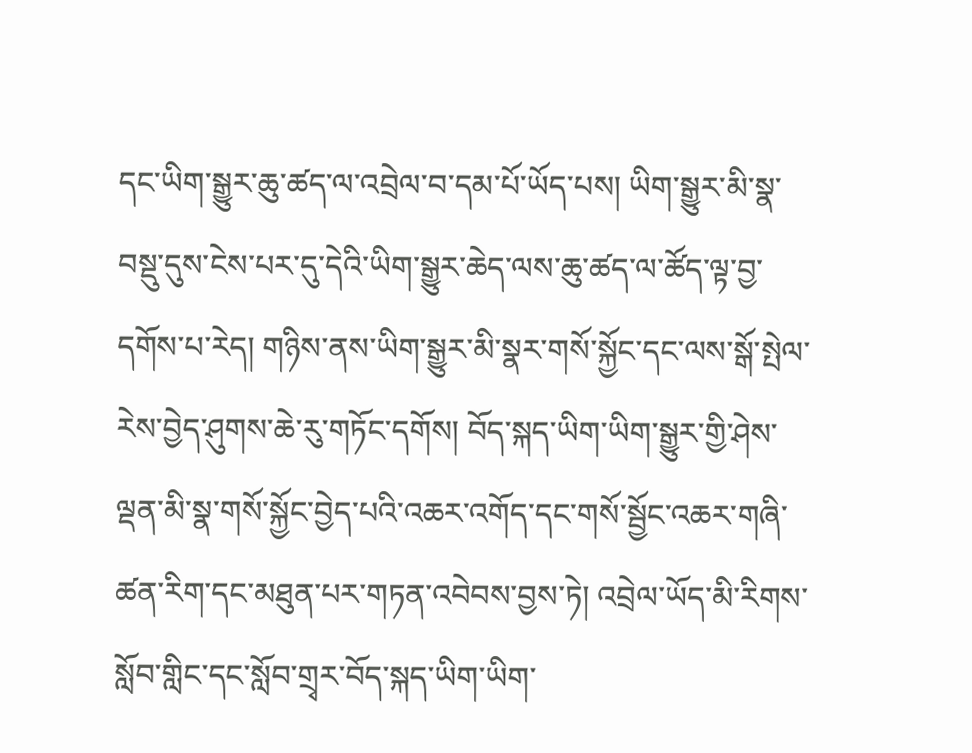དང་ཡིག་སྒྱུར་ཆུ་ཚད་ལ་འབྲེལ་བ་དམ་པོ་ཡོད་པས། ཡིག་སྒྱུར་མི་སྣ་བསྡུ་དུས་ངེས་པར་དུ་དེའི་ཡིག་སྒྱུར་ཆེད་ལས་ཆུ་ཚད་ལ་ཚོད་ལྟ་བྱ་དགོས་པ་རེད། གཉིས་ནས་ཡིག་སྒྱུར་མི་སྣར་གསོ་སྐྱོང་དང་ལས་སྒོ་སྤེལ་རེས་བྱེད་ཤུགས་ཆེ་རུ་གཏོང་དགོས། བོད་སྐད་ཡིག་ཡིག་སྒྱུར་གྱི་ཤེས་ལྡན་མི་སྣ་གསོ་སྐྱོང་བྱེད་པའི་འཆར་འགོད་དང་གསོ་སྦྱོང་འཆར་གཞི་ཚན་རིག་དང་མཐུན་པར་གཏན་འབེབས་བྱས་ཏེ། འབྲེལ་ཡོད་མི་རིགས་སློབ་གླིང་དང་སློབ་གྲྭར་བོད་སྐད་ཡིག་ཡིག་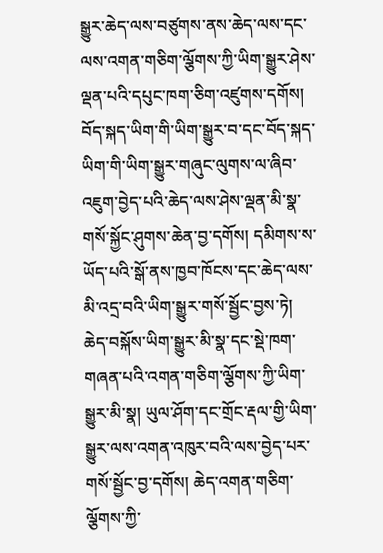སྒྱུར་ཆེད་ལས་བཙུགས་ནས་ཆེད་ལས་དང་ལས་འགན་གཅིག་ལྕོགས་ཀྱི་ཡིག་སྒྱུར་ཤེས་ལྡན་པའི་དཔུང་ཁག་ཅིག་འཛུགས་དགོས། བོད་སྐད་ཡིག་གི་ཡིག་སྒྱུར་བ་དང་བོད་སྐད་ཡིག་གི་ཡིག་སྒྱུར་གཞུང་ལུགས་ལ་ཞིབ་འཇུག་བྱེད་པའི་ཆེད་ལས་ཤེས་ལྡན་མི་སྣ་གསོ་སྐྱོང་ཤུགས་ཆེན་བྱ་དགོས། དམིགས་ས་ཡོད་པའི་སྒོ་ནས་ཁྱབ་ཁོངས་དང་ཆེད་ལས་མི་འདྲ་བའི་ཡིག་སྒྱུར་གསོ་སྦྱོང་བྱས་ཏེ། ཆེད་བསྐོས་ཡིག་སྒྱུར་མི་སྣ་དང་སྡེ་ཁག་གཞན་པའི་འགན་གཅིག་ལྕོགས་ཀྱི་ཡིག་སྒྱུར་མི་སྣ། ཡུལ་ཤོག་དང་གྲོང་རྡལ་གྱི་ཡིག་སྒྱུར་ལས་འགན་འཁུར་བའི་ལས་བྱེད་པར་གསོ་སྦྱོང་བྱ་དགོས། ཆེད་འགན་གཅིག་ལྕོགས་ཀྱི་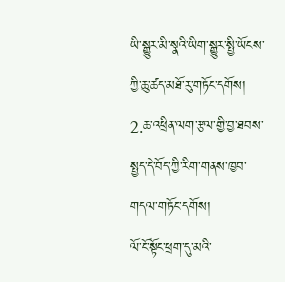ཡི་སྒྱུར་མི་སྣའི་ཡིག་སྒྱུར་སྤྱི་ཡོངས་ཀྱི་ཆུ་ཚད་མཐོ་རུ་གཏོང་དགོས།
2.ཆ་འཕྲིན་ལག་རྩལ་གྱི་བྱ་ཐབས་སྤྱད་དེ་བོད་ཀྱི་རིག་གནས་ཁྱབ་གདལ་གཏོང་དགོས།
ལོ་ངོ་སྟོང་ཕྲག་དུ་མའི་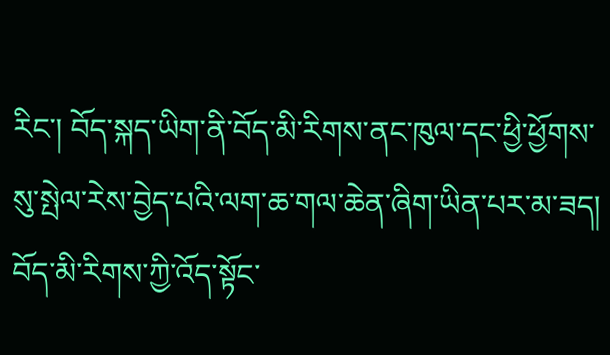རིང་། བོད་སྐད་ཡིག་ནི་བོད་མི་རིགས་ནང་ཁུལ་དང་ཕྱི་ཕྱོགས་སུ་སྤེལ་རེས་བྱེད་པའི་ལག་ཆ་གལ་ཆེན་ཞིག་ཡིན་པར་མ་ཟད། བོད་མི་རིགས་ཀྱི་འོད་སྟོང་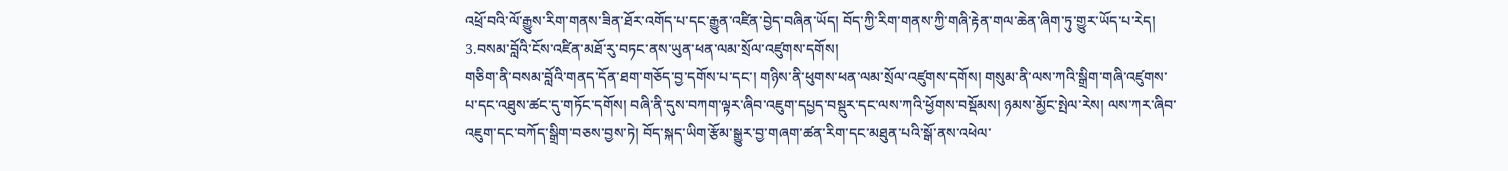འཕྲོ་བའི་ལོ་རྒྱུས་རིག་གནས་ཟིན་ཐོར་འགོད་པ་དང་རྒྱུན་འཛིན་བྱེད་བཞིན་ཡོད། བོད་ཀྱི་རིག་གནས་ཀྱི་གཞི་རྟེན་གལ་ཆེན་ཞིག་ཏུ་གྱུར་ཡོད་པ་རེད།
3.བསམ་བློའི་ངོས་འཛིན་མཐོ་རུ་བཏང་ནས་ཡུན་ཕན་ལམ་སྲོལ་འཛུགས་དགོས།
གཅིག་ནི་བསམ་བློའི་གནད་དོན་ཐག་གཅོད་བྱ་དགོས་པ་དང་། གཉིས་ནི་ཕུགས་ཕན་ལམ་སྲོལ་འཛུགས་དགོས། གསུམ་ནི་ལས་ཀའི་སྒྲིག་གཞི་འཛུགས་པ་དང་འཐུས་ཚང་དུ་གཏོང་དགོས། བཞི་ནི་དུས་བཀག་ལྟར་ཞིབ་འཇུག་དཔྱད་བསྡུར་དང་ལས་ཀའི་ཕྱོགས་བསྡོམས། ཉམས་མྱོང་སྤེལ་རེས། ལས་ཀར་ཞིབ་འཇུག་དང་བཀོད་སྒྲིག་བཅས་བྱས་ཏེ། བོད་སྐད་ཡིག་རྩོམ་སྒྱུར་བྱ་གཞག་ཚན་རིག་དང་མཐུན་པའི་སྒོ་ནས་འཕེལ་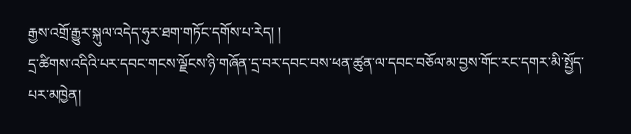རྒྱས་འགྲོ་རྒྱུར་སྐུལ་འདེད་ཧུར་ཐག་གཏོང་དགོས་པ་རེད། །
དྲ་ཚིགས་འདིའི་པར་དབང་གངས་ལྗོངས་ཉི་གཞོན་དྲ་བར་དབང་བས་ཕན་ཚུན་ལ་དབང་བཅོལ་མ་བྱས་གོང་རང་དགར་མི་སྤྱོད་པར་མཁྱེན།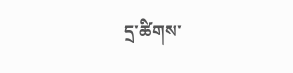དྲ་ཚིགས་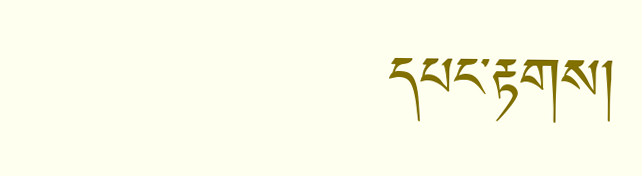དཔང་རྟགས།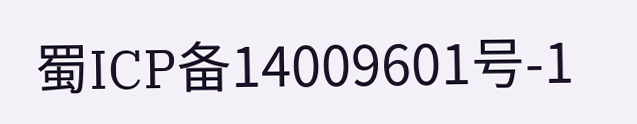蜀ICP备14009601号-1